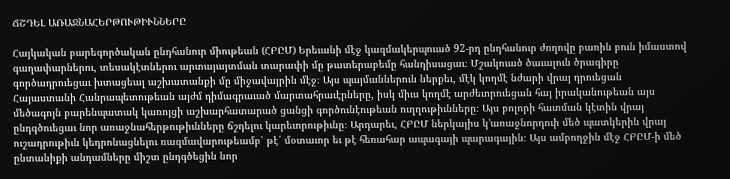ՃՇԴԵԼ ԱՌԱՋՆԱՀԵՐԹՈՒԹԻՒՆՆԵՐԸ

Հայկական բարեգործական ընդհանուր միութեան (ՀԲԸՄ) Երեւանի մէջ կազմակերպուած 92-րդ ընդհանուր ժողովը բառին բուն իմաստով գաղափարներու, տեսակէտներու արտայայտման տարափի մը թատերաբեմը հանդիսացաւ։ Մշակուած ծաւալուն ծրագիրը գործադրուեցաւ խտացեալ աշխատանքի մը միջավայրին մէջ։ Այս պայմաններուն ներքեւ, մէկ կողմէ նժարի վրայ դրուեցան Հայաստանի Հանրապետութեան այժմ դիմագրաւած մարտահրաւէրները, իսկ միւս կողմէ արժեւորուեցան հայ իրականութեան այս մեծագոյն բարենպատակ կառոյցի աշխարհատարած ցանցի գործունէութեան ուղղութիւնները։ Այս բոլորի հատման կէտին վրայ ընդգծուեցաւ նոր առաջնահերթութիւնները ճշդելու կարեւորութիւնը։ Արդարեւ, ՀԲԸՄ ներկայիս կ՚առաջնորդուի մեծ պատկերին վրայ ուշադրութիւն կեդրոնացնելու ռազմավարութեամբ՝ թէ՛ մօտաւոր եւ թէ հեռահար ապագայի պարագային։ Այս ամբողջին մէջ ՀԲԸՄ-ի մեծ ընտանիքի անդամները միշտ ընդգծեցին նոր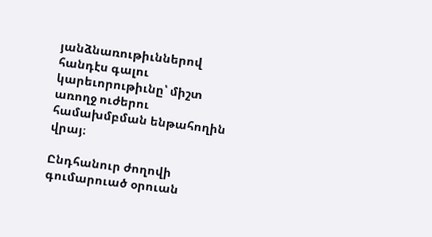յանձնառութիւններով հանդէս գալու կարեւորութիւնը՝ միշտ առողջ ուժերու համախմբման ենթահողին վրայ։

Ընդհանուր ժողովի գումարուած օրուան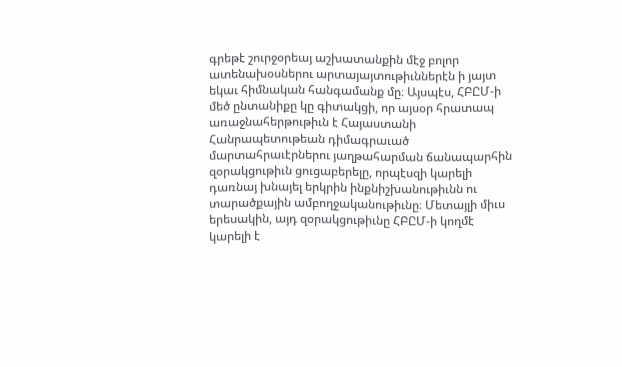գրեթէ շուրջօրեայ աշխատանքին մէջ բոլոր ատենախօսներու արտայայտութիւններէն ի յայտ եկաւ հիմնական հանգամանք մը։ Այսպէս, ՀԲԸՄ-ի մեծ ընտանիքը կը գիտակցի, որ այսօր հրատապ առաջնահերթութիւն է Հայաստանի Հանրապետութեան դիմագրաւած մարտահրաւէրներու յաղթահարման ճանապարհին զօրակցութիւն ցուցաբերելը, որպէսզի կարելի դառնայ խնայել երկրին ինքնիշխանութիւնն ու տարածքային ամբողջականութիւնը։ Մետայլի միւս երեսակին, այդ զօրակցութիւնը ՀԲԸՄ-ի կողմէ կարելի է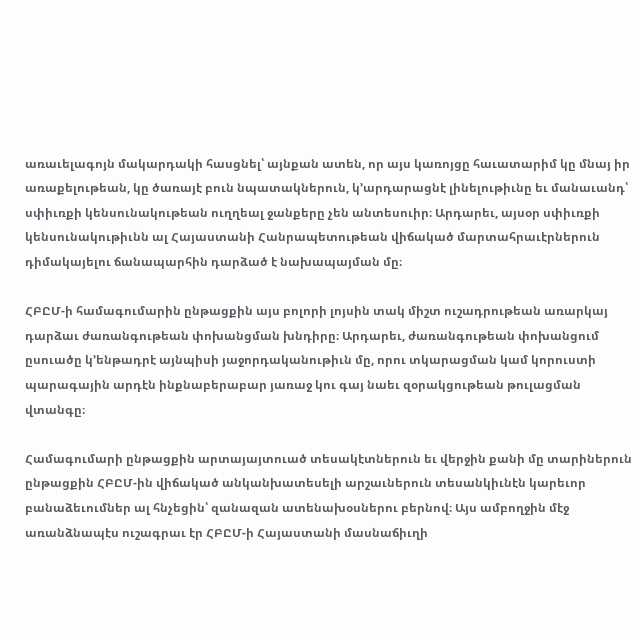առաւելագոյն մակարդակի հասցնել՝ այնքան ատեն, որ այս կառոյցը հաւատարիմ կը մնայ իր առաքելութեան, կը ծառայէ բուն նպատակներուն, կ՚արդարացնէ լինելութիւնը եւ մանաւանդ՝ սփիւռքի կենսունակութեան ուղղեալ ջանքերը չեն անտեսուիր։ Արդարեւ, այսօր սփիւռքի կենսունակութիւնն ալ Հայաստանի Հանրապետութեան վիճակած մարտահրաւէրներուն դիմակայելու ճանապարհին դարձած է նախապայման մը։

ՀԲԸՄ-ի համագումարին ընթացքին այս բոլորի լոյսին տակ միշտ ուշադրութեան առարկայ դարձաւ ժառանգութեան փոխանցման խնդիրը։ Արդարեւ, ժառանգութեան փոխանցում ըսուածը կ՚ենթադրէ այնպիսի յաջորդականութիւն մը, որու տկարացման կամ կորուստի պարագային արդէն ինքնաբերաբար յառաջ կու գայ նաեւ զօրակցութեան թուլացման վտանգը։

Համագումարի ընթացքին արտայայտուած տեսակէտներուն եւ վերջին քանի մը տարիներուն ընթացքին ՀԲԸՄ-ին վիճակած անկանխատեսելի արշաւներուն տեսանկիւնէն կարեւոր բանաձեւումներ ալ հնչեցին՝ զանազան ատենախօսներու բերնով։ Այս ամբողջին մէջ առանձնապէս ուշագրաւ էր ՀԲԸՄ-ի Հայաստանի մասնաճիւղի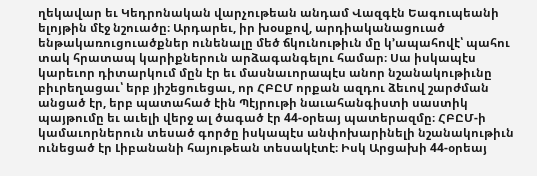ղեկավար եւ Կեդրոնական վարչութեան անդամ Վազգէն Եագուպեանի ելոյթին մէջ նշուածը։ Արդարեւ, իր խօսքով, արդիականացուած ենթակառուցուածքներ ունենալը մեծ ճկունութիւն մը կ՚ապահովէ՝ պահու տակ հրատապ կարիքներուն արձագանգելու համար։ Սա իսկապէս կարեւոր դիտարկում մըն էր եւ մասնաւորապէս անոր նշանակութիւնը բիւրեղացաւ՝ երբ յիշեցուեցաւ, որ ՀԲԸՄ որքան ազդու ձեւով շարժման անցած էր, երբ պատահած էին Պէյրութի նաւահանգիստի սաստիկ պայթումը եւ աւելի վերջ ալ ծագած էր 44-օրեայ պատերազմը։ ՀԲԸՄ-ի կամաւորներուն տեսած գործը իսկապէս անփոխարինելի նշանակութիւն ունեցած էր Լիբանանի հայութեան տեսակէտէ։ Իսկ Արցախի 44-օրեայ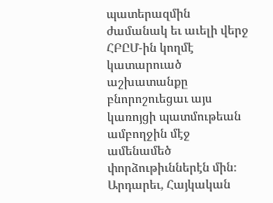պատերազմին ժամանակ եւ աւելի վերջ ՀԲԸՄ-ին կողմէ կատարուած աշխատանքը բնորոշուեցաւ այս կառոյցի պատմութեան ամբողջին մէջ ամենամեծ փորձութիւններէն մին։ Արդարեւ, Հայկական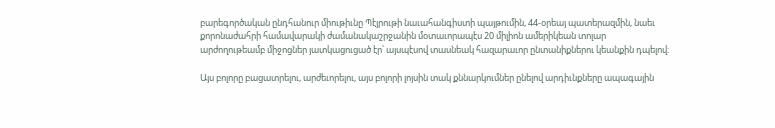բարեգործական ընդհանուր միութիւնը Պէյրութի նաւահանգիստի պայթումին, 44-օրեայ պատերազմին, նաեւ քորոնաժահրի համավարակի ժամանակաշրջանին մօտաւորապէս 20 միլիոն ամերիկեան տոլար արժողութեամբ միջոցներ յատկացուցած էր՝ այսպէսով տասնեակ հազարաւոր ընտանիքներու կեանքին դպելով։

Այս բոլորը բացատրելու, արժեւորելու, այս բոլորի լոյսին տակ քննարկումներ ընելով արդիւնքները ապագային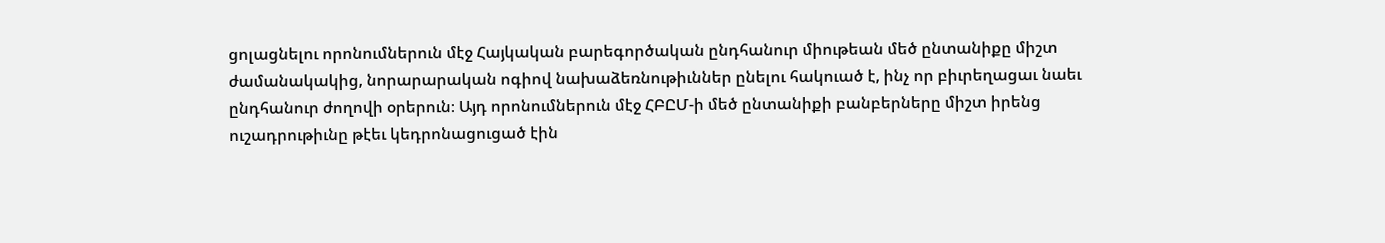ցոլացնելու որոնումներուն մէջ Հայկական բարեգործական ընդհանուր միութեան մեծ ընտանիքը միշտ ժամանակակից, նորարարական ոգիով նախաձեռնութիւններ ընելու հակուած է, ինչ որ բիւրեղացաւ նաեւ ընդհանուր ժողովի օրերուն։ Այդ որոնումներուն մէջ ՀԲԸՄ-ի մեծ ընտանիքի բանբերները միշտ իրենց ուշադրութիւնը թէեւ կեդրոնացուցած էին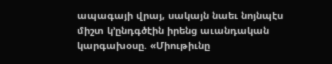ապագայի վրայ, սակայն նաեւ նոյնպէս միշտ կ՚ընդգծէին իրենց աւանդական կարգախօսը. «Միութիւնը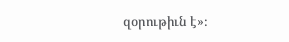զօրութիւն է»։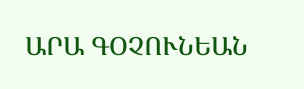ԱՐԱ ԳՕՉՈՒՆԵԱՆ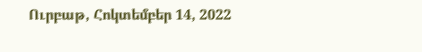Ուրբաթ, Հոկտեմբեր 14, 2022